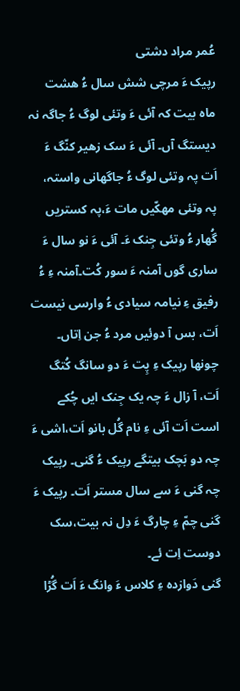عُمر مراد دشتی
رپیک ءَ مرچی شش سال ءُ ھشت ماہ بیت کہ آئی ءَ وتئی لوگ ءُ جاگہ نہ دیستگ آں۔ آئی ءَ سک زھیر کنّگ ءَ اَت پہ وتئی لوگ ءُ جاگھانی واستہ، پہ وتئی مھکّیں مات ءَ،پہ کستریں گُھار ءُ وتئی جِنک ءَ۔ آئی ءَ نو سال ءَ ساری گوں آمنہ ءَ سور کُت۔آمنہ ءِ ءُ رفیق ءِ نیامہ سیادی ءُ وارسی نیست اَت، بس آ دوئیں مرد ءُ جن اِتاں۔
چونھا رپیک ءِ پِت ءَ دو سانگ کُتگ اَت، آ زال ءَ چہ یک جِنک ایں چُکے است اَت آئی ءِ نام گُل بانو اَت،اشی ءَ چہ دو بَچک بیتگے رپیک ءُ گنی۔ رپیک چہ گنی ءَ سے سال مستر اَت۔ رپیک ءَ گنی چمّ ءِ چارگ ءَ دِل نہ بیت،سک دوست اِت ئے۔
گنی دَوازدہ ءِ کلاس ءَ وانگ ءَ اَت گُڑا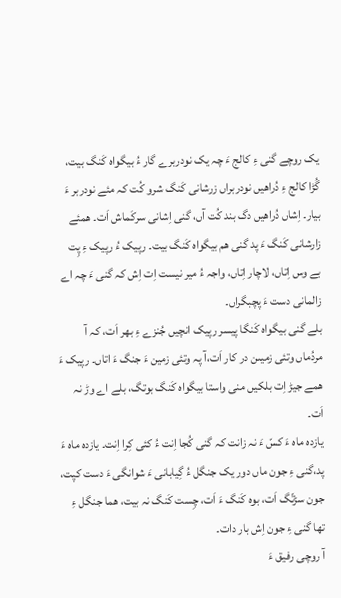یک روچے گنی ءِ کالج ءَ چہ یک نودربرے گار ءُ بیگواہ کَنگ بیت، گُڑا کالج ءِ دُراھیں نودربراں زرشانی کَنگ شرو کُت کہ مئے نودربر ءَ بیار۔ اِشاں دُراھیں دگ بند کُت آں، گنی اِشانی سرکَماش اَت۔ ھمئے زارشانی کَنگ ءَ پد گنی ھم بیگواہ کَنگ بیت۔ رپیک ءُ رپیک ءِ پِت بے وس اِتاں، لاچار اِتاں، واجہ ءُ میر نیست اِت اِش کہ گنی ءَ چہ اے زالمانی دست ءَ پچبگراں۔
بلے گنی بیگواہ کَنگا پیسر رپیک انچیں جُنزے ءِ بھر اَت، کہ آ مردُماں وتئی زمیںن در کار اَت،آ پہ وتئی زمین ءَ جنگ ءَ اتاں۔ رپیک ءَ ھمے جیڑ اِت بلکیں منی واستا بیگواہ کَنگ بوتگ، بلے اے وڑ نہ اَت۔
یازدہ ماہ ءَ کسّ ءَ نہ زانت کہ گنی کُجا اِنت ءُ کئی کِرا اِنت۔ یازدہ ماہ ءَ پد،گنی ءِ جون ماں دور یک جنگل ءُ گِیابانی ءَ شوانگی ءَ دست کپت، جون سڑتّگ اَت، بوہ کَنگ ءَ اَت، چِست کَنگ نہ بیت، ھما جنگل ءِ تھا گنی ءِ جون اِش بار دات۔
آ روچی رفیق ءَ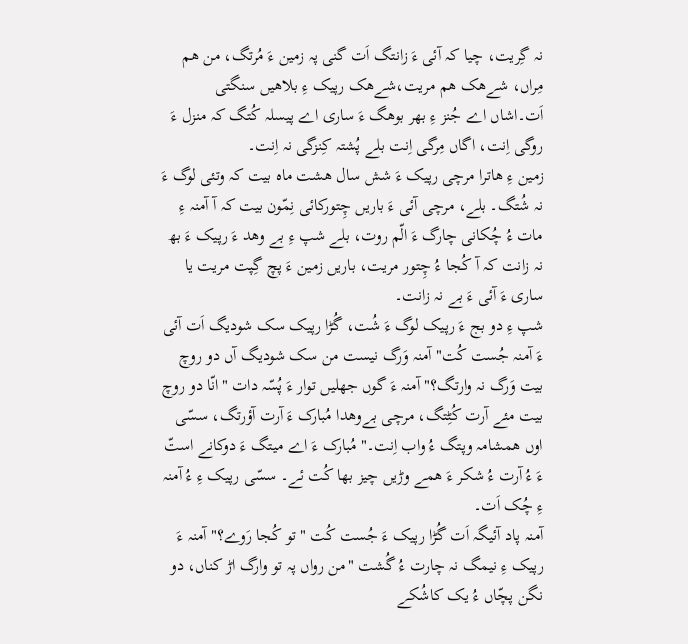نہ گِریت، چیا کہ آئی ءَ زانتگ اَت گنی پہ زمین ءَ مُرتگ، من ھم مِراں، شےھک ھم مریت،شےھک رپیک ءِ بلاھیں سنگتی اَت۔اشاں اے جُنز ءِ بھر بوھگ ءَ ساری اے پیسلہ کُتگ کہ منزل ءَ روگی اِنت، اگاں مِرگی اِنت بلے پُشتہ کِنزگی نہ اِنت۔
زمین ءِ ھاترا مرچی رپیک ءَ شش سال ھشت ماہ بیت کہ وتئی لوگ ءَ نہ شُتگ۔ بلے، مرچی آئی ءَ باریں چِتورکائی نِمّون بیت کہ آ آمنہ ءِ مات ءُ چُکانی چارگ ءَ الّم روت، بلے شپ ءِ بے وھد ءَ رپیک ءَ بھ نہ زانت کہ آ کُجا ءُ چِتور مریت، باریں زمین ءَ پچ گِپت مریت یا ساری ءَ آئی ءَ بے نہ زانت۔
شپ ءِ دو بج ءَ رپیک لوگ ءَ شُت، گُڑا رپیک سک شودیگ اَت آئی ءَ آمنہ جُست کُت"آمنہ وَرگ نیست من سک شودیگ آں دو روچ بیت وَرگ نہ وارتگ؟" آمنہ ءَ گوں جھلیں توار ءَ پُسّہ دات "انّا دو روچ بیت مئے آرت کُٹِتگ، مرچی بےوھدا مُبارک ءَ آرت آؤرتگ، سسّی اوں ھمشامہ وپتگ ءُ واب اِنت۔" مُبارک ءَ اے میتگ ءَ دوکانے استّ ءَ ءُ آرت ءُ شکر ءَ ھمے وڑیں چیز بھا کُت ئے۔ سسّی رپیک ءِ ءُ آمنہ ءِ چُک اَت۔
آمنہ پاد آئیگہ اَت گُڑا رپیک ءَ جُست کُت "تو کُجا رَوے؟" آمنہ ءَ رپیک ءِ نیمگ نہ چارت ءُ گُشت "من رواں پہ تو وارگ اڑ کناں، دو نگن پچّاں ءُ یک کاشُکے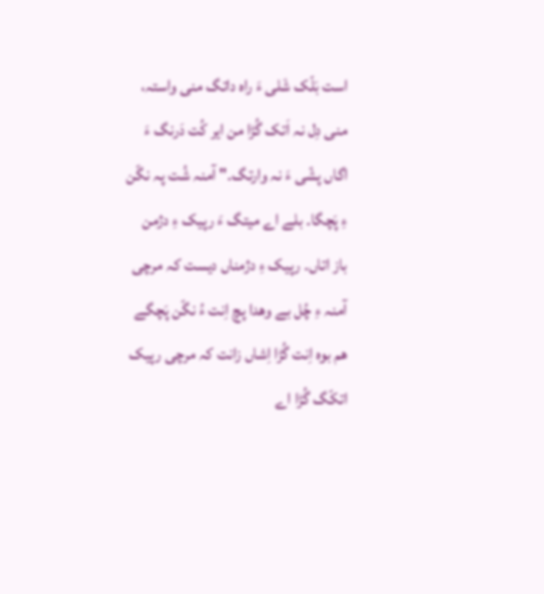است بَلّک شَلی ءَ راہ داتگ منی واستہ، منی دِل نہ اَتک گُڑا من ایر کُت دَرنگ ءَ اگاں پشّی ءَ نہ وارتگ۔" آمنہ شُت پہ نگّن ءِ پَچگا۔ بلے اے میتگ ءَ رپیک ءِ دژمن باز اتاں۔ رپیک ءِ دژمناں دیست کہ مرچی آمنہ ءِ چُل بے وھدا پچ اِنت ءُ نگّن پَچگے ھم بوہ اِنت گُڑا اِشاں زانت کہ مرچی رپیک اتکّگ گُڑا اے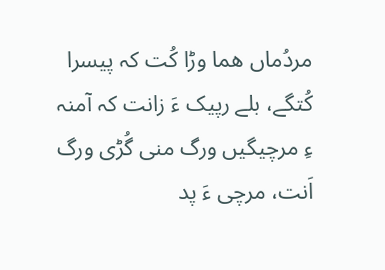مردُماں ھما وڑا کُت کہ پیسرا کُتگے، بلے رپیک ءَ زانت کہ آمنہ ءِ مرچیگیں ورگ منی گُڑی ورگ اَنت، مرچی ءَ پد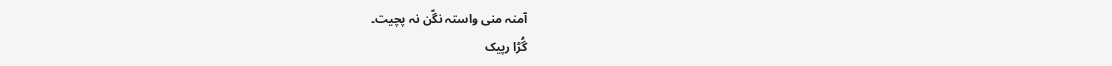آمنہ منی واستہ نگّن نہ پچیت۔
گُڑا رپیک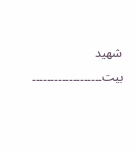شھید بیت۔۔۔۔۔۔۔۔۔۔۔۔۔۔۔۔۔۔۔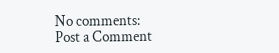No comments:
Post a Comment